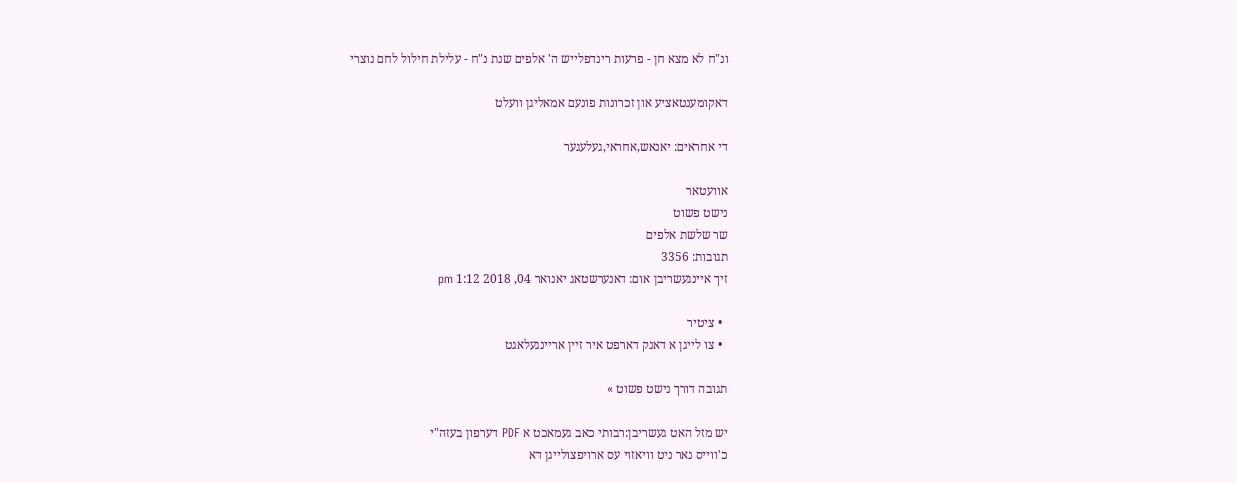ונ"ח לא מצא חן - פרעות רינדפלייש ה' אלפים שנת נ"ח - עלילת חילול לחם נוצרי

דאקומענטאציע און זכרונות פונעם אמאליגן וועלט

די אחראים: יאנאש,אחראי,געלעגער

אוועטאר
נישט פשוט
שר שלשת אלפים
תגובות: 3356
זיך איינגעשריבן אום: דאנערשטאג יאנואר 04, 2018 1:12 pm

  • ציטיר
  • צו לייגן א דאנק דארפט איר זיין אריינגעלאגט

תגובה דורך נישט פשוט »

יש מזל האט געשריבן:רבותי כאב געמאכט א PDF דערפון בעזה"י
כ'ווייס נאר ניט וויאזוי עס ארויפצולייגן דא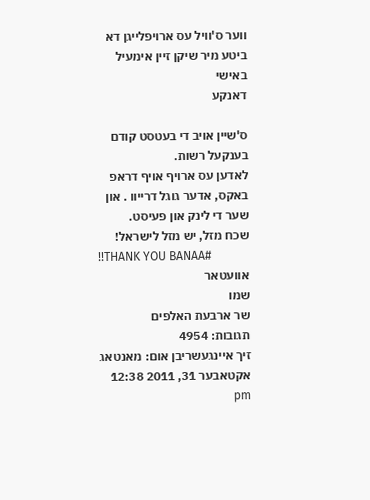ווער ס'וויל עס ארויפלייגן דא ביטע מיר שיקן זיין אימעיל באישי
דאנקע

ס'שיין אויב די בעטסט קודם בענקעל רשות.
לאדען עס ארויף אויף דראפ באקס, אדער גוגל דרייוו . און שער די לינק און פעיסט.
שכח מזל, יש מזל לישראל!
!!THANK YOU BANAA#
אוועטאר
שמו
שר ארבעת האלפים
תגובות: 4954
זיך איינגעשריבן אום: מאנטאג אקטאבער 31, 2011 12:38 pm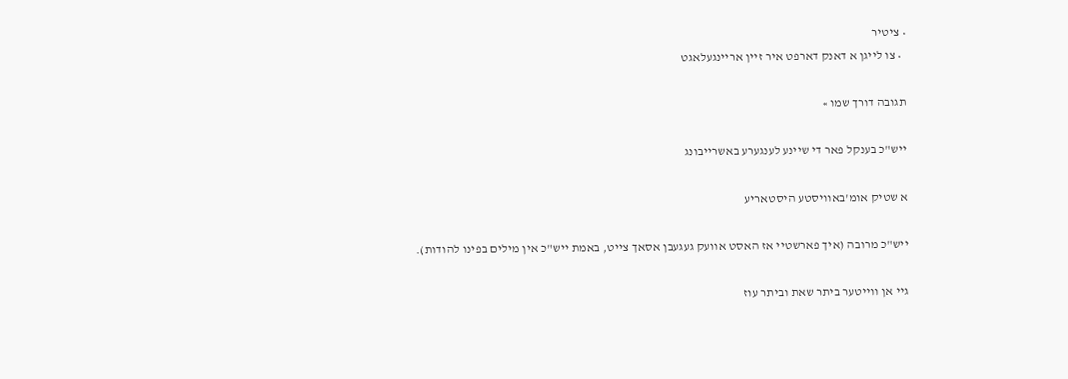• ציטיר
  • צו לייגן א דאנק דארפט איר זיין אריינגעלאגט

תגובה דורך שמו »

ייש"כ בענקל פאר די שיינע לענגערע באשרייבונג

א שטיק אומ'באוויסטע היסטאריע

ייש"כ מרובה (איך פארשטיי אז האסט אוועק געגעבן אסאך צייט, באמת ייש"כ אין מילים בפינו להודות).

גיי אן ווייטער ביתר שאת וביתר עוז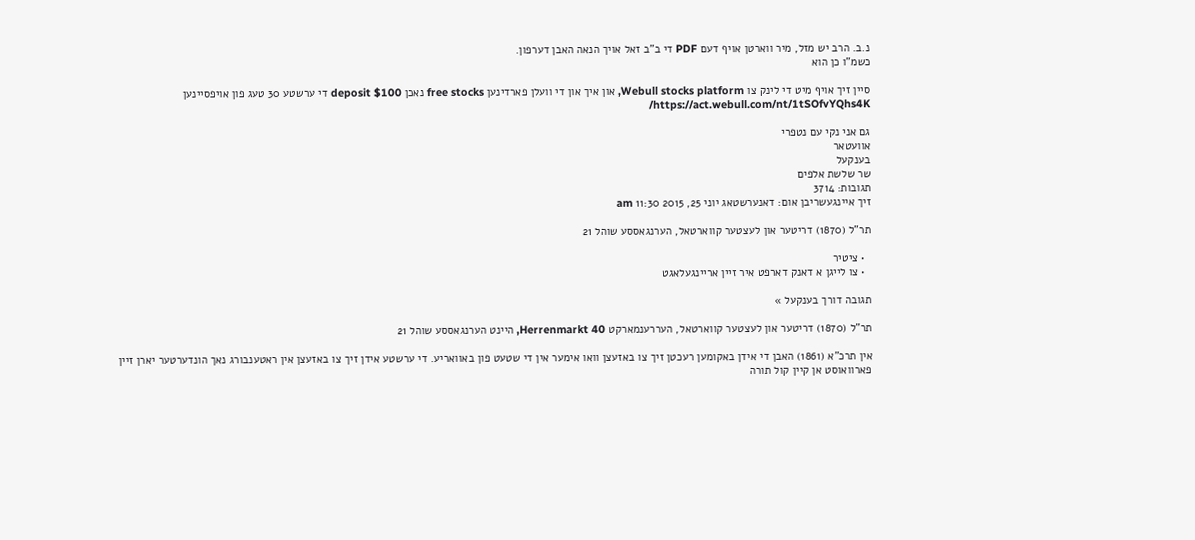נ.ב. הרב יש מזל, מיר ווארטן אויף דעם PDF די ב"ב זאל אויך הנאה האבן דערפון.
כשמ"ו כן הוא

סיין זיך אויף מיט די לינק צו Webull stocks platform, און איך און די וועלן פארדינען free stocks נאכן deposit $100 די ערשטע 30 טעג פון אויפסיינען https://act.webull.com/nt/1tSOfvYQhs4K/

גם אני נקי עם נטפרי
אוועטאר
בענקעל
שר שלשת אלפים
תגובות: 3714
זיך איינגעשריבן אום: דאנערשטאג יוני 25, 2015 11:30 am

תר"ל (1870) דריטער און לעצטער קווארטאל, הערנגאססע שוהל 21

  • ציטיר
  • צו לייגן א דאנק דארפט איר זיין אריינגעלאגט

תגובה דורך בענקעל »

תר"ל (1870) דריטער און לעצטער קווארטאל, העררענמארקט Herrenmarkt 40, היינט הערנגאססע שוהל 21

אין תרכ"א (1861) האבן די אידן באקומען רעכטן זיך צו באזעצן וואו אימער אין די שטעט פון באוואריע. די ערשטע אידן זיך צו באזעצן אין ראטענבורג נאך הונדערטער יארן זיין פארוואוסט אן קיין קול תורה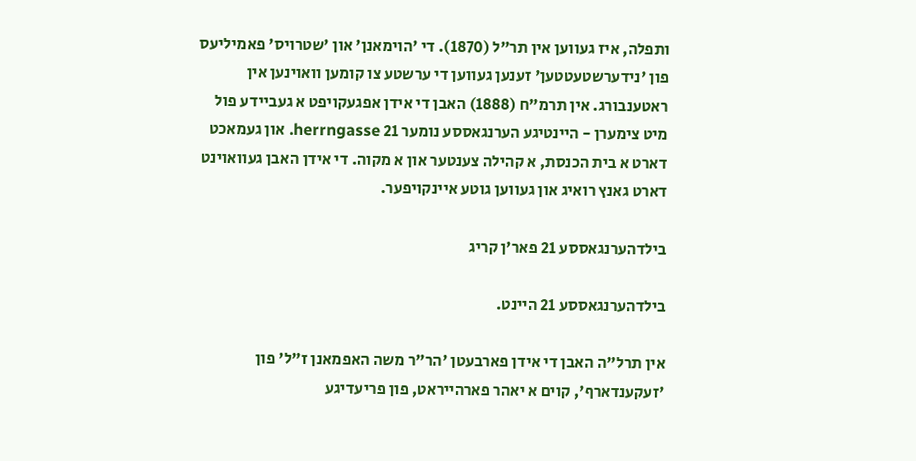ותפלה, איז געווען אין תר"ל (1870). די 'הוימאנן' און 'שטרויס' פאמיליעס פון 'נידערשטעטטען' זענען געווען די ערשטע צו קומען וואוינען אין ראטענבורג. אין תרמ"ח (1888) האבן די אידן אפגעקויפט א געביידע פול מיט צימערן - היינטיגע הערנגאססע נומער 21 herrngasse. און געמאכט דארט א בית הכנסת, א קהילה צענטער און א מקוה. די אידן האבן געוואוינט דארט גאנץ רואיג און געווען גוטע איינקויפער.

בילדהערנגאססע 21 פאר'ן קריג

בילדהערנגאססע 21 היינט.

אין תרל"ה האבן די אידן פארבעטן 'הר"ר משה האפמאנן ז"ל' פון 'זעקענדארף', קוים א יאהר פארהייראט, פון פריעדיגע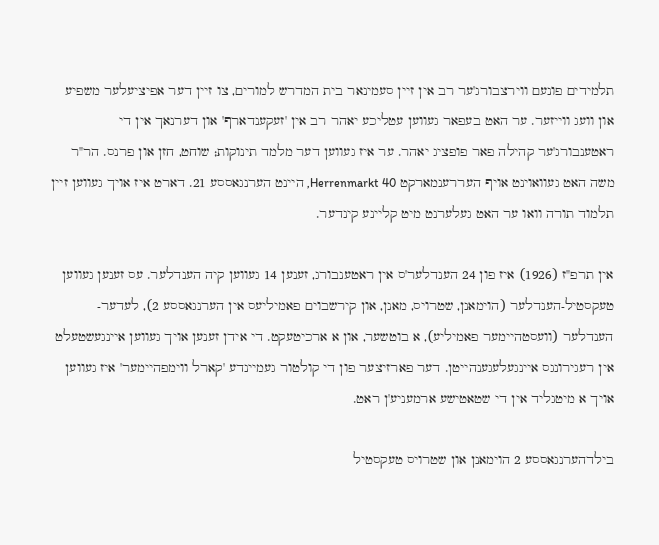תלמידים פונעם ווירצבורג'ער רב אין זיין סעמינאר בית המדרש למורים, צו זיין דער אפיציעלער משפיע און וועג ווייזער. ער האט בעפאר געווען עטליכע יאהר רב אין 'זעקענדארף' און דערנאך אין די ראטענבורג'ער קהילה פאר פופציג יאהר. ער איז געווען דער מלמד תינוקות; שוחט, חזן און פרנס. הר"ר משה האט געוואוינט אויף העררענמארקט Herrenmarkt 40, היינט הערנגאססע 21. דארט איז אויך געווען זיין תלמוד תורה וואו ער האט געלערנט מיט קליינע קינדער.

אין תרפ"ז (1926) איז פון 24 הענדלער'ס אין ראטענבורג, זענען 14 געווען קיה הענדלער. עס זענען געווען טעקסטיל-הענדלער (הוימאנן, שטרויס, מאנן, און קירשבוים פאמיליעס אין הערנגאססע 2), לעדער-הענדלער (וועסטהיימער פאמיליע), א בוטשער, און א ארכיטעקט. די אידן זענען אויך געווען איינגעשטעלט אין רעגירונגס איינגעלעגענהייטן. דער פארזיצער פון די קולטור געמיינדע 'קארל ווימפהיימער' איז געווען אויך א מיטגליד אין די שטאטישע ארמעניע'ן ראט.

בילדהערנגאססע 2 הוימאנן און שטרויס טעקסטיל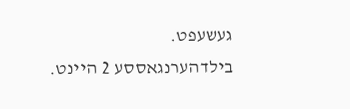געשעפט.
בילדהערנגאססע 2 היינט.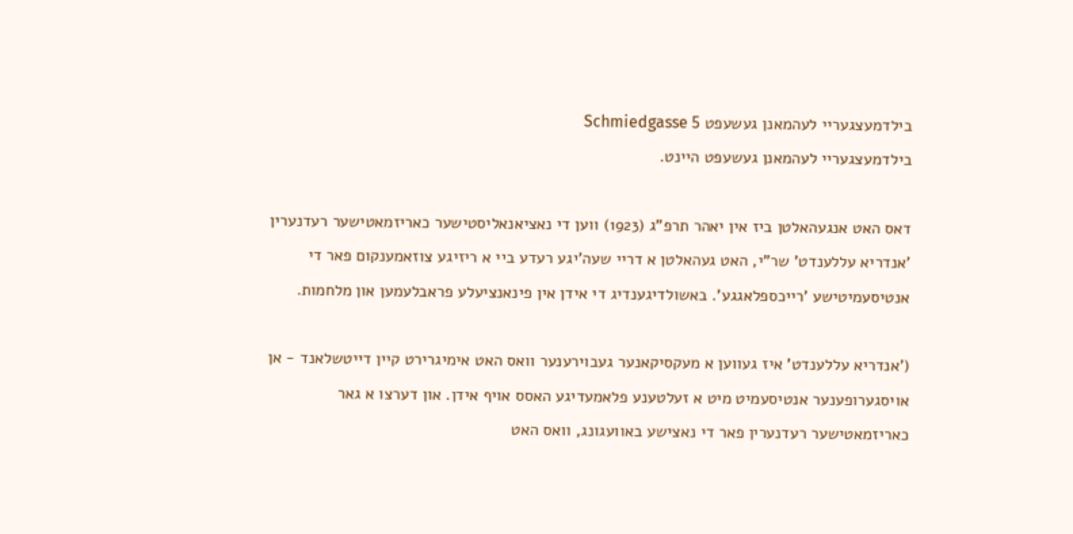בילדמעצגעריי לעהמאנן געשעפט Schmiedgasse 5
בילדמעצגעריי לעהמאנן געשעפט היינט.

דאס האט אנגעהאלטן ביז אין יאהר תרפ"ג (1923) ווען די נאציאנאליסטישער כאריזמאטישער רעדנערין 'אנדריא עללענדט' שר"י, האט געהאלטן א דריי שעה'יגע רעדע ביי א ריזיגע צוזאמענקום פאר די אנטיסעמיטישע 'רייכספלאגגע'. באשולדיגענדיג די אידן אין פינאנציעלע פראבלעמען און מלחמות.

('אנדריא עללענדט' איז געווען א מעקסיקאנער געבוירענער וואס האט אימיגרירט קיין דייטשלאנד - אן אויסגערופענער אנטיסעמיט מיט א זעלטענע פלאמעדיגע האסס אויף אידן. און דערצו א גאר כאריזמאטישער רעדנערין פאר די נאצישע באוועגונג, וואס האט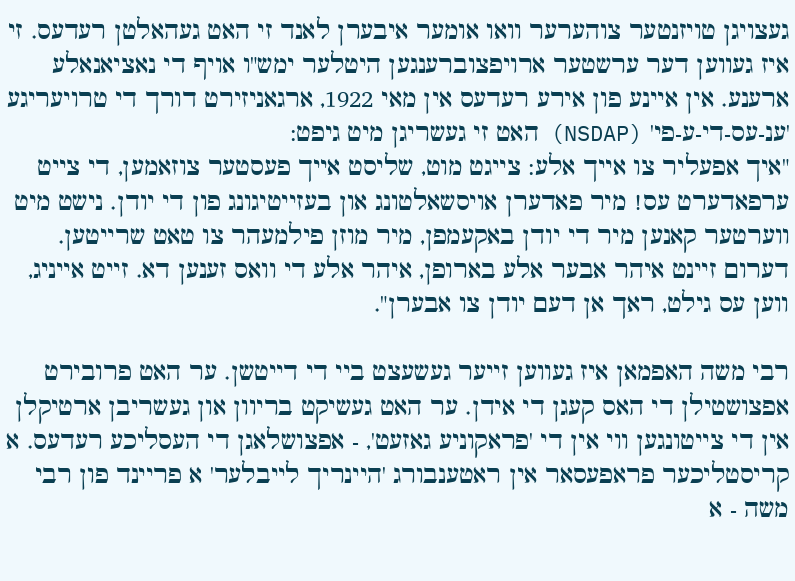געצויגן טויזנטער צוהערער וואו אומער איבערן לאנד זי האט געהאלטן רעדעס. זי איז געווען דער ערשטער ארויפצוברענגען היטלער ימש"ו אויף די נאציאנאלע ארענע. אין איינע פון אירע רעדעס אין מאי 1922, ארגאניזירט דורך די טרויעריגע 'ענ-עס-די-ע-פי' (NSDAP) האט זי געשריגן מיט גיפט:
"איך אפעליר צו אייך אלע: צייגט מוט, שליסט אייך פעסטער צוזאמען, די צייט ערפאדערט עס! מיר פאדערן אויסשאלטונג און בעזייטיגונג פון די יודן. נישט מיט ווערטער קאנען מיר די יודן באקעמפן, מיר מוזן פילמעהר צו טאט שרייטען. דערום זיינט איהר אבער אלע בארופן, איהר אלע די וואס זענען דא. זייט אייניג, ווען עס גילט, ראך אן דעם יודן צו אבערן".

רבי משה האפמאן איז געווען זייער געשעצט ביי די דייטשן. ער האט פרובירט אפצושטילן די האס קעגן די אידן. ער האט געשיקט בריוון און געשריבן ארטיקלן אין די צייטונגען ווי אין די 'פראקוניע גאזעט', - אפצושלאגן די העסליכע רעדעס. א קריסטליכער פראפעסאר אין ראטענבורג 'היינריך לייבלער' א פריינד פון רבי משה - א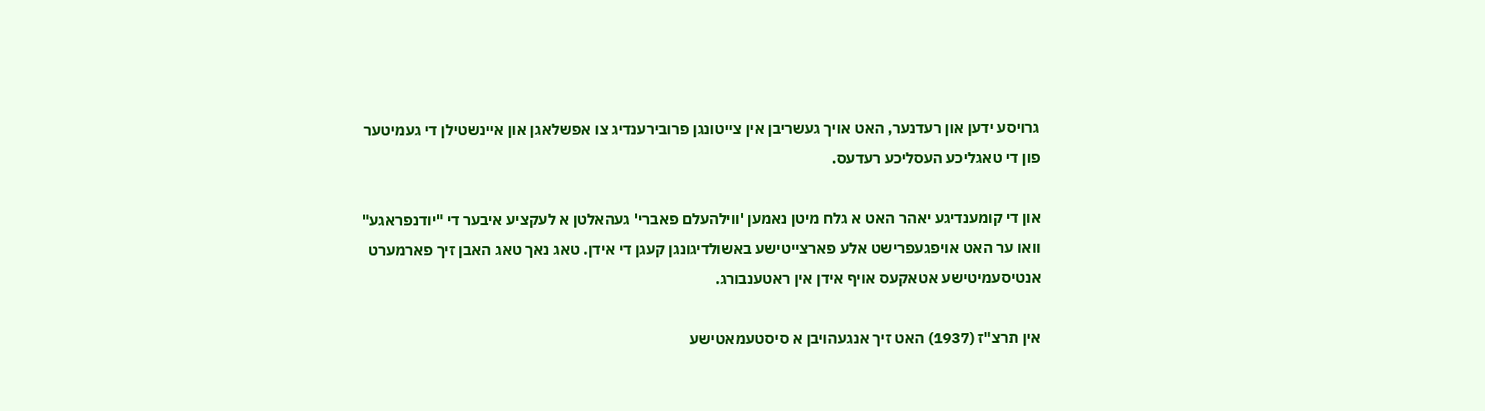גרויסע ידען און רעדנער, האט אויך געשריבן אין צייטונגן פרובירענדיג צו אפשלאגן און איינשטילן די געמיטער פון די טאגליכע העסליכע רעדעס.

און די קומענדיגע יאהר האט א גלח מיטן נאמען 'ווילהעלם פאברי' געהאלטן א לעקציע איבער די "יודנפראגע" וואו ער האט אויפגעפרישט אלע פארצייטישע באשולדיגונגן קעגן די אידן. טאג נאך טאג האבן זיך פארמערט אנטיסעמיטישע אטאקעס אויף אידן אין ראטענבורג.

אין תרצ"ז (1937) האט זיך אנגעהויבן א סיסטעמאטישע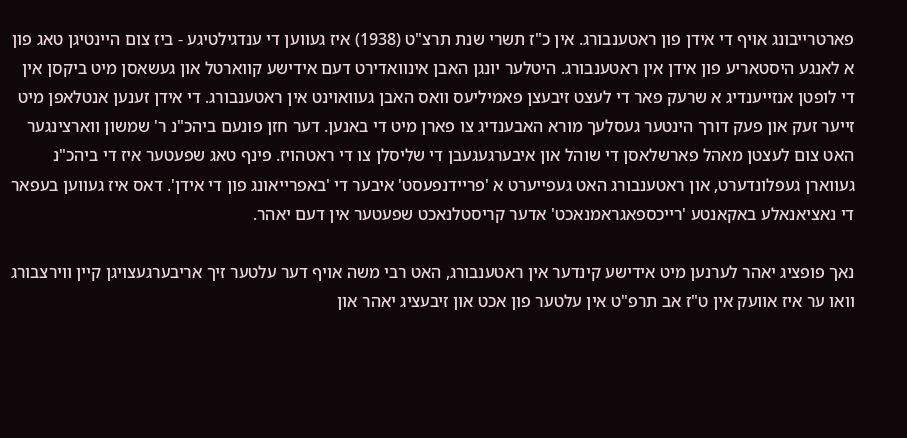פארטרייבונג אויף די אידן פון ראטענבורג. אין כ"ז תשרי שנת תרצ"ט (1938) איז געווען די ענדגילטיגע - ביז צום היינטיגן טאג פון א לאנגע היסטאריע פון אידן אין ראטענבורג. היטלער יונגן האבן אינוואדירט דעם אידישע קווארטל און געשאסן מיט ביקסן אין די לופטן אנזייענדיג א שרעק פאר די לעצט זיבעצן פאמיליעס וואס האבן געוואוינט אין ראטענבורג. די אידן זענען אנטלאפן מיט זייער זעק און פעק דורך הינטער געסלעך מורא האבענדיג צו פארן מיט די באנען. דער חזן פונעם ביהכ"נ ר' שמשון ווארצינגער האט צום לעצטן מאהל פארשלאסן די שוהל און איבערגעגעבן די שליסלן צו די ראטהויז. פינף טאג שפעטער איז די ביהכ"נ געווארן געפלונדערט, און ראטענבורג האט געפייערט א 'פריידנפעסט' איבער די 'באפרייאונג פון די אידן'. דאס איז געווען בעפאר די נאציאנאלע באקאנטע 'רייכספאגראמנאכט' אדער קריסטלנאכט שפעטער אין דעם יאהר.

נאך פופציג יאהר לערנען מיט אידישע קינדער אין ראטענבורג, האט רבי משה אויף דער עלטער זיך אריבערגעצויגן קיין ווירצבורג וואו ער איז אוועק אין ט"ז אב תרפ"ט אין עלטער פון אכט און זיבעציג יאהר און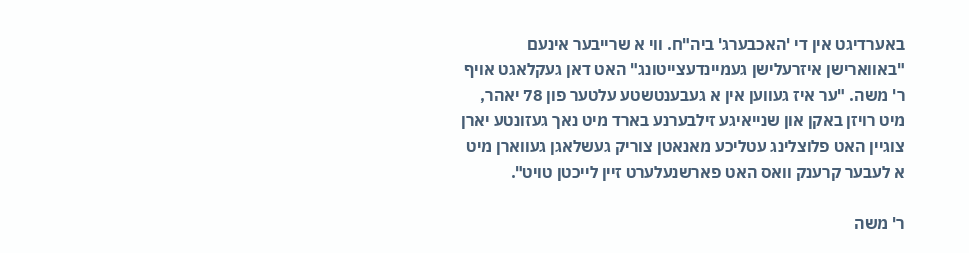באערדיגט אין די 'האכבערג' ביה"ח. ווי א שרייבער אינעם "באווארישן איזרעלישן געמיינדעצייטונג" האט דאן געקלאגט אויף ר' משה. "ער איז געווען אין א געבענטשטע עלטער פון 78 יאהר, מיט רויזן באקן און שנייאיגע זילבערנע בארד מיט נאך געזונטע יארן צוגיין האט פלוצלינג עטליכע מאנאטן צוריק געשלאגן געווארן מיט א לעבער קרענק וואס האט פארשנעלערט זיין לייכטן טויט".

ר' משה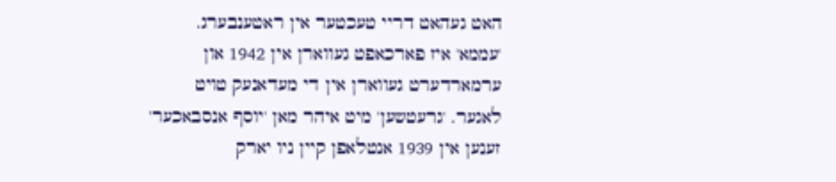האט געהאט דריי טעכטער אין ראטענבערג. 'עממא' איז פארכאפט געווארן אין 1942 און ערמארדערט געווארן אין די מעדאנעק טויט לאגער. 'גרעטשען' מיט איהר מאן 'יוסף אנסבאכער' זענען אין 1939 אנטלאפן קיין ניו יארק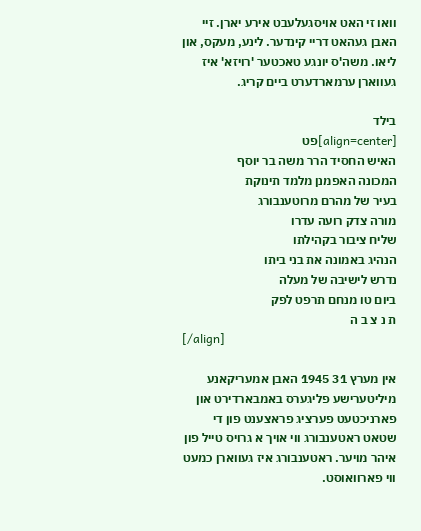וואו זי האט אויסגעלעבט אירע יארן. זיי האבן געהאט דריי קינדער. לינע, מעקס, און ליאו. משה'ס יונגע טאכטער 'רויזא' איז געווארן ערמארדערט ביים קריג.

בילד
[align=center]פט
האיש החסיד הרר משה בר יוסף
המכונה האפמנן מלמד תינוקת
בעיר של מהרם מרוטענבורג
מורה צדק רועה עדרו
שליח ציבור בקהילתו
הנהיג באמונה את בני ביתו
נדרש לישיבה של מעלה
ביום טו מנחם תרפט לפק
ת נ צ ב ה
[/align]

אין מערץ 31 1945 האבן אמעריקאנע מיליטערישע פליגערס באמבארדירט און פארניכטעט פערציג פראצענט פון די שטאט ראטענבורג ווי אויך א גרויס טייל פון איהר מויער. ראטענבורג איז געווארן כמעט ווי פארוואוסט.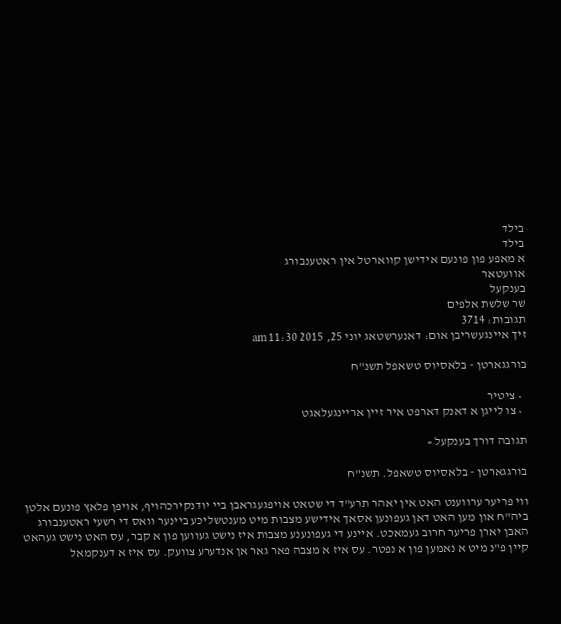בילד
בילד
א מאפע פון פונעם אידישן קווארטל אין ראטענבורג
אוועטאר
בענקעל
שר שלשת אלפים
תגובות: 3714
זיך איינגעשריבן אום: דאנערשטאג יוני 25, 2015 11:30 am

בורגגארטן - בלאסיוס טשאפל תשנ"ח

  • ציטיר
  • צו לייגן א דאנק דארפט איר זיין אריינגעלאגט

תגובה דורך בענקעל »

בורגגארטן - בלאסיוס טשאפל. תשנ"ח

ווי פריער ערווענט האט אין יאהר תרע"ד די שטאט אויפגעגראבן ביי יודנקירכהויף, אויפן פלאץ פונעם אלטן ביה"ח און מען האט דאן געפונען אסאך אידישע מצבות מיט מענטשליכע ביינער וואס די רשעי ראטענבורג האבן יארן פריער חרוב געמאכט. איינע די געפונענע מצבות איז נישט געווען פון א קבר, עס האט נישט געהאט קיין פ"נ מיט א נאמען פון א נפטר. עס איז א מצבה פאר גאר אן אנדערע צוועק. עס איז א דענקמאל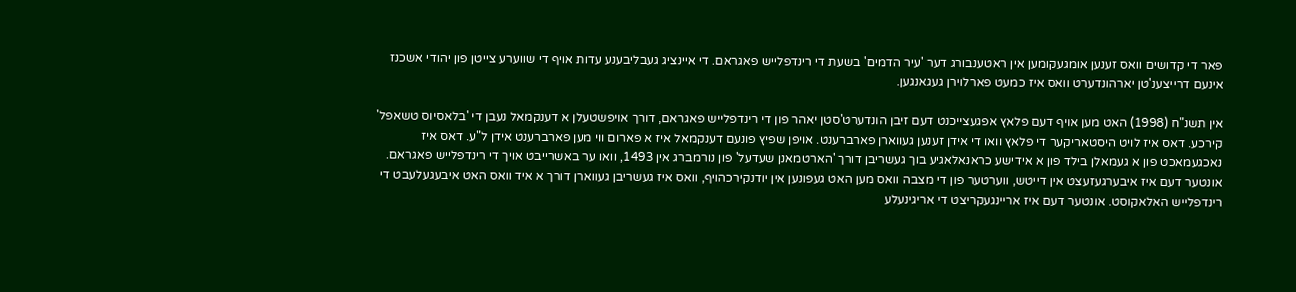פאר די קדושים וואס זענען אומגעקומען אין ראטענבורג דער 'עיר הדמים' בשעת די רינדפלייש פאגראם. די איינציג געבליבענע עדות אויף די שווערע צייטן פון יהודי אשכנז אינעם דרייצענ'טן יארהונדערט וואס איז כמעט פארלוירן געגאנגען.

אין תשנ"ח (1998) האט מען אויף דעם פלאץ אפגעצייכנט דעם זיבן הונדערט'סטן יאהר פון די רינדפלייש פאגראם, דורך אויפשטעלן א דענקמאל נעבן די 'בלאסיוס טשאפל' קירכע. דאס איז לויט היסטאריקער די פלאץ וואו די אידן זענען געווארן פארברענט. אויפן שפיץ פונעם דענקמאל איז א פארום ווי מען פארברענט אידן ל"ע. דאס איז נאכגעמאכט פון א געמאלן בילד פון א אידישע כראנאלאגיע בוך געשריבן דורך 'הארטמאנן שעדעל' פון נורמברג אין 1493, וואו ער באשרייבט אויך די רינדפלייש פאגראם. אונטער דעם איז איבערגעזעצט אין דייטש, ווערטער פון די מצבה וואס מען האט געפונען אין יודנקירכהויף, וואס איז געשריבן געווארן דורך א איד וואס האט איבעגעלעבט די רינדפלייש האלאקוסט. אונטער דעם איז אריינגעקריצט די אריגינעלע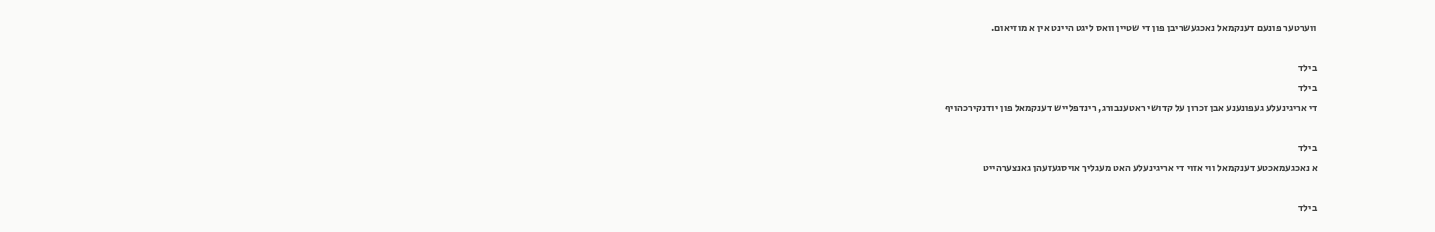ווערטער פונעם דענקמאל נאכגעשריבן פון די שטיין וואס ליגט היינט אין א מוזיאום.

בילד
בילד
די אריגינעלע געפונענע אבן זכרון על קדושי ראטענבורג, רינדפלייש דענקמאל פון יודנקירכהויף

בילד
א נאכגעמאכטע דענקמאל ווי אזוי די אריגינעלע האט מעגליך אויסגעזעהן גאנצערהייט

בילד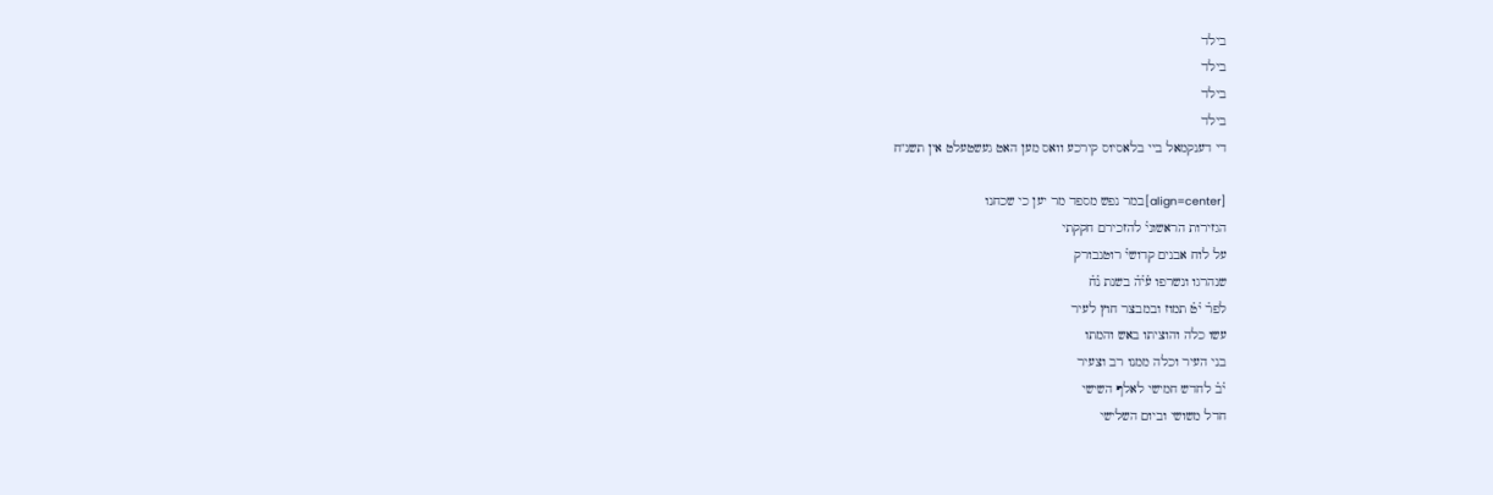בילד
בילד
בילד
בילד
די דענקמאל ביי בלאסיוס קירכע וואס מען האט געשטעלט אין תשנ"ח

[align=center]במר נפש מספד מר יען כי שכחנו
הגזירות הראשוני֗ להזכירם חקקתי
על לוח אבנים קדושי֗ רוטנבורק
שנהרגו ונשרפו ע֗י֗ה֗ בשנת נ֗ח֗
לפר֗ י֗ט֗ תמוז ובמבצר חוץ לעיר
עשו כלה והוציתו באש והמתו
בני העיר וכלה ממנו רב וצעיר
י֗ב֗ לחדש חמישי לאלף השישי
חדל משושי וביום השלישי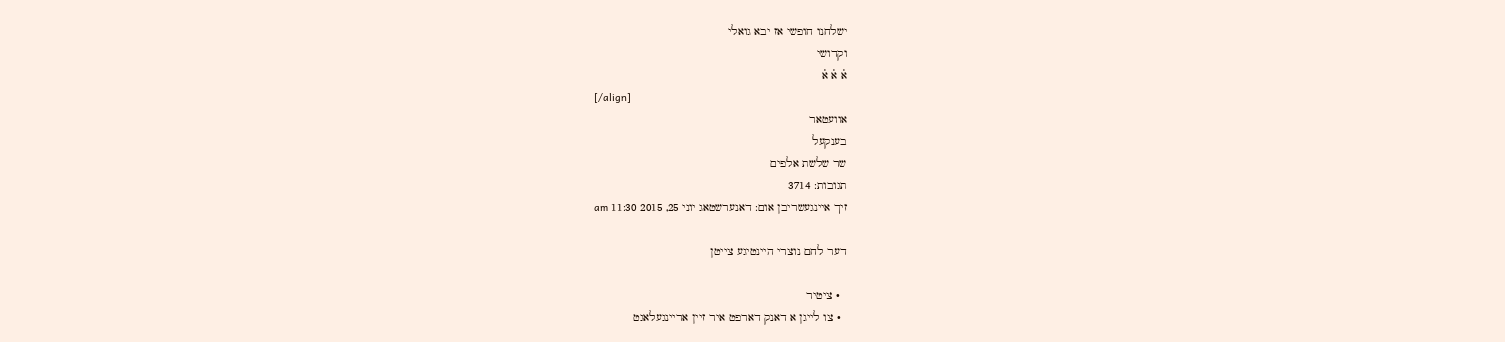ישלחנו חופשי אז יבא גואלי
וקדושי
א֗ א֗ א֗
[/align]
אוועטאר
בענקעל
שר שלשת אלפים
תגובות: 3714
זיך איינגעשריבן אום: דאנערשטאג יוני 25, 2015 11:30 am

דער לחם נוצרי היינטיגע צייטן

  • ציטיר
  • צו לייגן א דאנק דארפט איר זיין אריינגעלאגט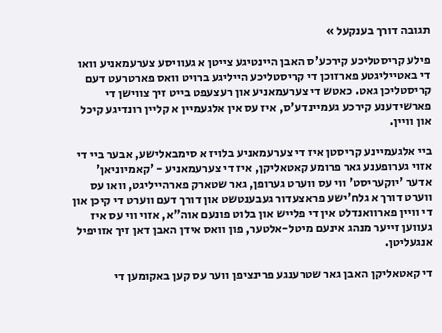תגובה דורך בענקעל »

פילע קריסטליכע קירכע'ס האבן היינטיגע צייטן א געוויסע צערעמאניע וואו די באטייליגטע פארזוכן די קריסטליכע הייליגע ברויט וואס פארטרעט דעם קריסטליכן גאט. כאטש די צערעמאניע און רעצעפט בייט זיך צווישן די פארשידענע קירכע געמיינדע'ס, איז עס אין אלגעמיין א קליין רונדיגע קיכל און וויין.

ביי אלגעמיינע קריסטן איז די צערעמאניע בלויז א סימבאלישע, אבער ביי די אזוי גערופענע גאר פרומע קאטאליקן, איז די צערעמאניע - 'קאמיוניאן' אדער 'יוקעריסט' ווי עס ווערט גערופן, גאר שטארק פארהייליגט, וואו עס ווערט דורך א גלח'ישע פראצעדור געבענטשט און דורך דעם ווערט די קיכן און די וויין פארוואנדלט אין די פלייש און בלוט פונעם אוה"א, אזוי ווי עס איז געווען זייער מנהג אינעם מיטל-אלטער, פון וואס אידן האבן דאן זיך אזויפיל אנגעליטן.

די קאטאליקן האבן גאר שטרענגע פרינציפן ווער עס קען באקומען די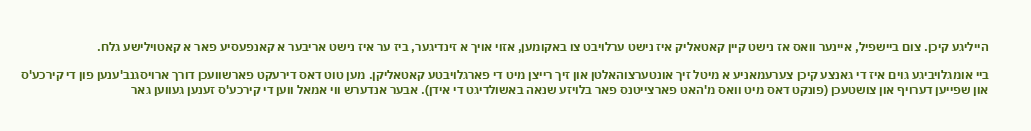הייליגע קיכן. צום ביישפיל, איינער וואס אז נישט קיין קאטאליק איז נישט ערלויבט צו באקומען, אזוי אויך א זינדיגער, ביז ער איז נישט אריבער א קאנפעסיע פאר א קאטוילישע גלח.

ביי אומגלויביגע גוים איז די גאנצע קיכן צערעמאניע א מיטל זיך אונטערצוהאלטן און זיך רייצן מיט די פארגלויבטע קאטאליקן. מען טוט דאס דירעקט פארשוועכן דורך ארויסגנב'ענען פון די קירכע'ס און שפייען דערויף און צושטעכן (פונקט דאס מיט וואס מ'האט פארצייטנס פאר בלויזע שנאה באשולדיגט די אידן). אבער אנדערש ווי אמאל ווען די קירכע'ס זענען געווען גאר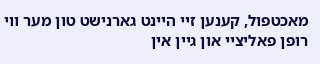מאכטפול, קענען זיי היינט גארנישט טון מער ווי רופן פאליציי און גיין אין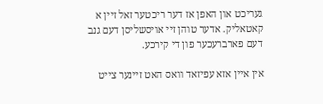געריכט און האפן אז דער ריכטער זאל זיין א קאטאליק. אדער טוהן זיי אויסשליסן דעם גנב דעם פארברעכער פון די קירכע.

אין איין אזא עפיזאד וואס האט זיינער צייט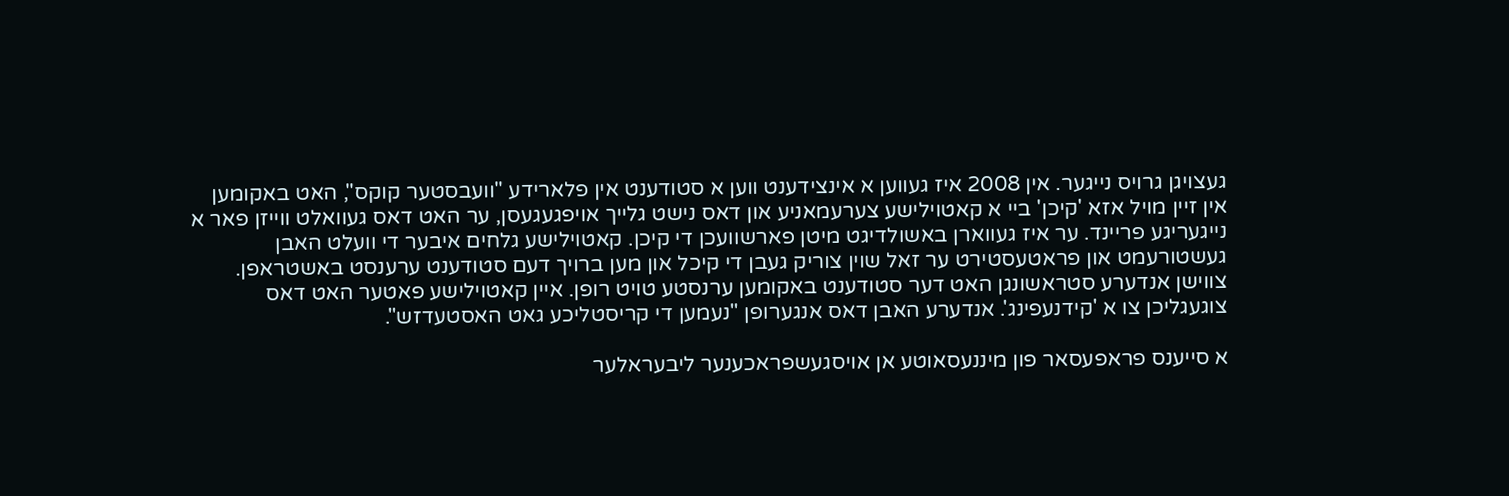געצויגן גרויס נייגער. אין 2008 איז געווען א אינצידענט ווען א סטודענט אין פלארידע "וועבסטער קוקס", האט באקומען אין זיין מויל אזא 'קיכן' ביי א קאטוילישע צערעמאניע און דאס נישט גלייך אויפגעגעסן, ער האט דאס געוואלט ווייזן פאר א נייגעריגע פריינד. ער איז געווארן באשולדיגט מיטן פארשוועכן די קיכן. קאטוילישע גלחים איבער די וועלט האבן געשטורעמט און פראטעסטירט ער זאל שוין צוריק געבן די קיכל און מען ברויך דעם סטודענט ערענסט באשטראפן. צווישן אנדערע סטראשונגן האט דער סטודענט באקומען ערנסטע טויט רופן. איין קאטוילישע פאטער האט דאס צוגעגליכן צו א 'קידנעפינג'. אנדערע האבן דאס אנגערופן "נעמען די קריסטליכע גאט האסטעדזש".

א סייענס פראפעסאר פון מיננעסאוטע אן אויסגעשפראכענער ליבעראלער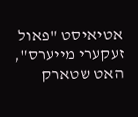אטיאיסט "פאול זעקערי מייערס", האט שטארק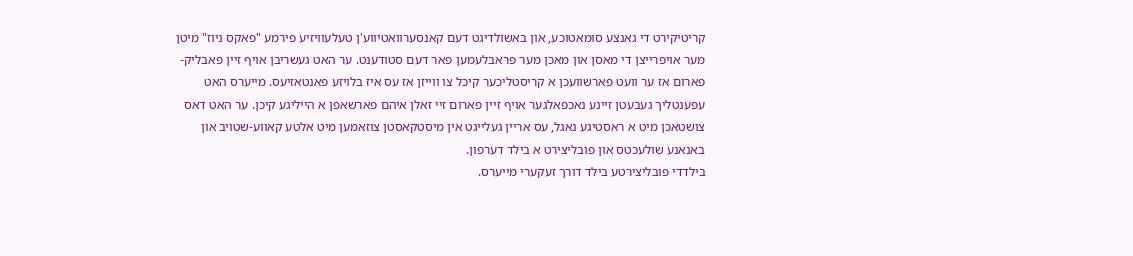קריטיקירט די גאנצע סומאטוכע, און באשולדיגט דעם קאנסערוואטיווע'ן טעלעוויזיע פירמע "פאקס ניוז" מיטן מער אויפרייצן די מאסן און מאכן מער פראבלעמען פאר דעם סטודענט. ער האט געשריבן אויף זיין פאבליק-פארום אז ער וועט פארשוועכן א קריסטליכער קיכל צו ווייזן אז עס איז בלויזע פאנטאזיעס. מייערס האט עפענטליך געבעטן זיינע נאכפאלגער אויף זיין פארום זיי זאלן איהם פארשאפן א הייליגע קיכן. ער האט דאס צושטאכן מיט א ראסטיגע נאגל, עס אריין געלייגט אין מיסטקאסטן צוזאמען מיט אלטע קאווע-שטויב און באנאנע שולעכטס און פובליצירט א בילד דערפון.
בילדדי פובליצירטע בילד דורך זעקערי מייערס.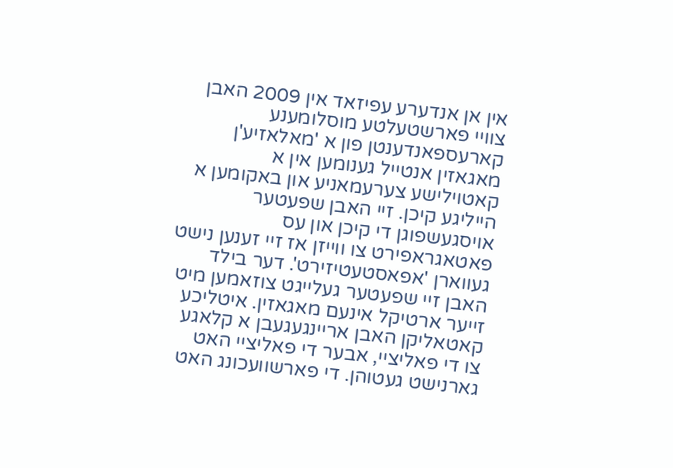אין אן אנדערע עפיזאד אין 2009 האבן צוויי פארשטעלטע מוסלומענע קארעספאנדענטן פון א 'מאלאזיע'ן מאגאזין אנטייל גענומען אין א קאטוילישע צערעמאניע און באקומען א הייליגע קיכן. זיי האבן שפעטער אויסגעשפוגן די קיכן און עס פאטאגראפירט צו ווייזן אז זיי זענען נישט געווארן 'אפאסטעטיזירט'. דער בילד האבן זיי שפעטער געלייגט צוזאמען מיט זייער ארטיקל אינעם מאגאזין. איטליכע קאטאליקן האבן אריינגעגעבן א קלאגע צו די פאליציי, אבער די פאליציי האט גארנישט געטוהן. די פארשוועכונג האט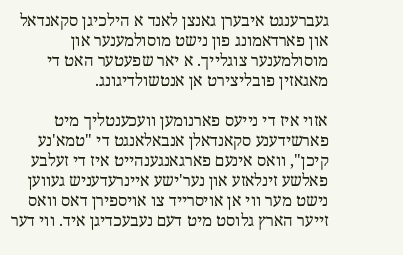געברענגט איבערן גאנצן לאנד א הילכיגן סקאנדאל און פארדאמונג פון נישט מוסולמענער און מוסולמענער צוגלייך. א יאר שפעטער האט די מאגאזין פובליצירט אן אנטשולדיגונג.

אזוי איז די נייעס פארנומען וועכענטליך מיט פארשידענע סקאנדאלן אנבאלאנגט די "טמא'נע קיכן", וואס אינעם פארגאנגענהייט איז די זעלבע פאלשע זינלאזע און נער'ישע איינרעדעניש געווען נישט מער ווי אן אויסרייד צו אויספירן דאס וואס זייער הארץ גלוסט מיט דעם נעבעכדיגן איד. ווי דער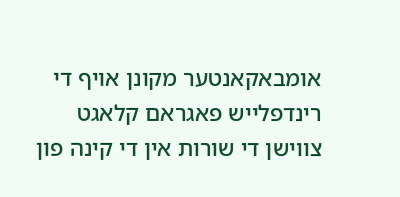אומבאקאנטער מקונן אויף די רינדפלייש פאגראם קלאגט צווישן די שורות אין די קינה פון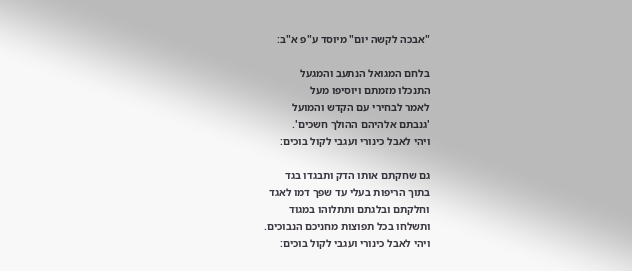"אבכה לקשה יום" מיוסד ע"פ א"ב:

בלחם המגואל הנתעב והמגעל
התנכלו מזמתם ויוסיפו מעל
לאמר לבחירי עם הקדש והמועל
'גנבתם אלהיהם ההולך חשכים'.
ויהי לאבל כינורי ועגבי לקול בוכים:

גם שחקתם אותו הדק ותבגדו בגד
בתוך הריפות בעלי עד שפך דמו לאגד
וחלקתם ובלגתם ותתלוהו במגוד
ותשלחו בכל תפוצות מחניכם הנבוכים.
ויהי לאבל כינורי ועגבי לקול בוכים: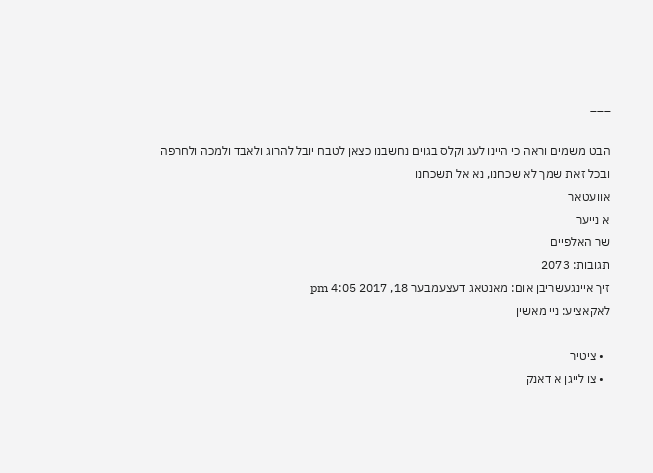___

הבט משמים וראה כי היינו לעג וקלס בגוים נחשבנו כצאן לטבח יובל להרוג ולאבד ולמכה ולחרפה
ובכל זאת שמך לא שכחנו, נא אל תשכחנו
אוועטאר
א נייער
שר האלפיים
תגובות: 2073
זיך איינגעשריבן אום: מאנטאג דעצעמבער 18, 2017 4:05 pm
לאקאציע: ניי מאשין

  • ציטיר
  • צו לייגן א דאנק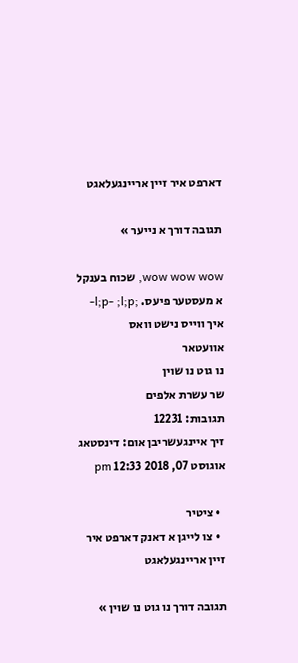דארפט איר זיין אריינגעלאגט

תגובה דורך א נייער »

wow wow wow, שכוח בענקל א מעסטער פיעס. ;l;p- ;l;p-
איך ווייס נישט וואס
אוועטאר
נו גוט נו שוין
שר עשרת אלפים
תגובות: 12231
זיך איינגעשריבן אום: דינסטאג אוגוסט 07, 2018 12:33 pm

  • ציטיר
  • צו לייגן א דאנק דארפט איר זיין אריינגעלאגט

תגובה דורך נו גוט נו שוין »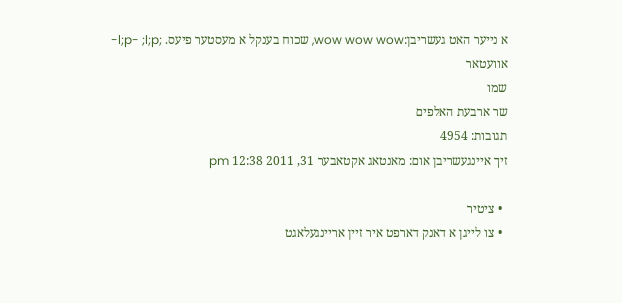א נייער האט געשריבן:wow wow wow, שכוח בענקל א מעסטער פיעס. ;l;p- ;l;p-
אוועטאר
שמו
שר ארבעת האלפים
תגובות: 4954
זיך איינגעשריבן אום: מאנטאג אקטאבער 31, 2011 12:38 pm

  • ציטיר
  • צו לייגן א דאנק דארפט איר זיין אריינגעלאגט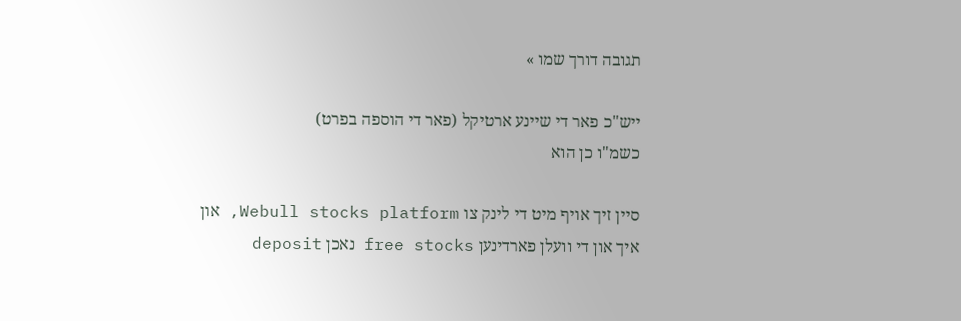תגובה דורך שמו »

ייש"כ פאר די שיינע ארטיקל (פאר די הוספה בפרט)
כשמ"ו כן הוא

סיין זיך אויף מיט די לינק צו Webull stocks platform, און איך און די וועלן פארדינען free stocks נאכן deposit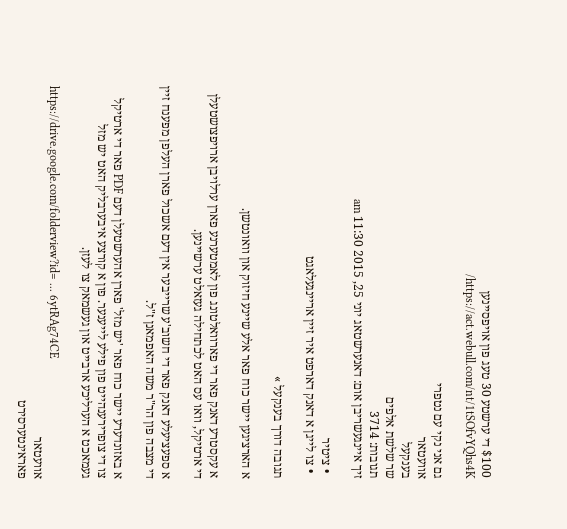$100 די ערשטע 30 טעג פון אויפסיינען https://act.webull.com/nt/1tSOfvYQhs4K/

גם אני נקי עם נטפרי
אוועטאר
בענקעל
שר שלשת אלפים
תגובות: 3714
זיך איינגעשריבן אום: דאנערשטאג יוני 25, 2015 11:30 am

  • ציטיר
  • צו לייגן א דאנק דארפט איר זיין אריינגעלאגט

תגובה דורך בענקעל »

א הארציגען יישר כוח פאר אלע שיינע חיזוק און וואונטשן.

א עקסטרע דאנק פאר די פארוואלטונג פון לאמטערנע פארן ערלויבן ארויפצושטעלן די ארטיקל, וואו עס האט לכתחילה געזאלט ערשיינען.

א ספעציעלע דאנק פאר די חשוב'ע שרייבער אין דעם אשכול פארן העלפן מפענח זיין די מצבה פון הר"ר משה האפמאנן ז"ל.

א באזונדערע יישר כוח פאר 'יש מזל' פארן אהערשטעלן דעם PDF פאר די ארטיקל צו די צופרירענהייט פון פילע לייענער. פון א קורצע איבערבליק האט יש מזל געמאכט א הערליכע ארבייט און געשמאק צו לעזן.

https://drive.google.com/folderview?id= ... 6ytRAg74CE
אוועטאר
פאראינטערסירט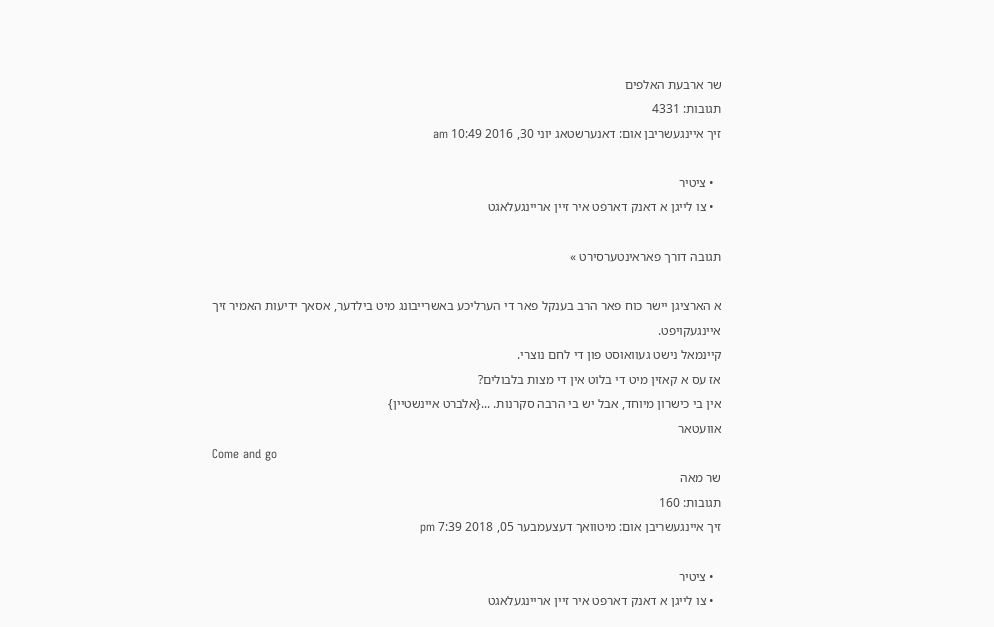שר ארבעת האלפים
תגובות: 4331
זיך איינגעשריבן אום: דאנערשטאג יוני 30, 2016 10:49 am

  • ציטיר
  • צו לייגן א דאנק דארפט איר זיין אריינגעלאגט

תגובה דורך פאראינטערסירט »

א הארציגן יישר כוח פאר הרב בענקל פאר די הערליכע באשרייבונג מיט בילדער, אסאך ידיעות האמיר זיך איינגעקויפט.
קיינמאל נישט געוואוסט פון די לחם נוצרי.
אז עס א קאזין מיט די בלוט אין די מצות בלבולים?
אין בי כישרון מיוחד, אבל יש בי הרבה סקרנות. ...{אלברט איינשטיין}
אוועטאר
Come and go
שר מאה
תגובות: 160
זיך איינגעשריבן אום: מיטוואך דעצעמבער 05, 2018 7:39 pm

  • ציטיר
  • צו לייגן א דאנק דארפט איר זיין אריינגעלאגט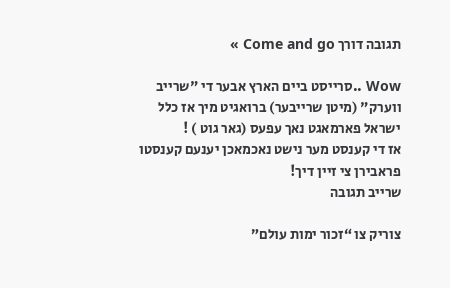תגובה דורך Come and go »

Wow ..סרייסט ביים הארץ אבער די "שרייב ווערק" (מיטן שרייבער) ברואגיט מיך אז כלל ישראל פארמאגט נאך עפעס (גאר גוט ) !
אז די קענסט מער נישט נאכמאכן יענעם קענסטו פראבירן צי זיין דיך!
שרייב תגובה

צוריק צו “זכור ימות עולם”